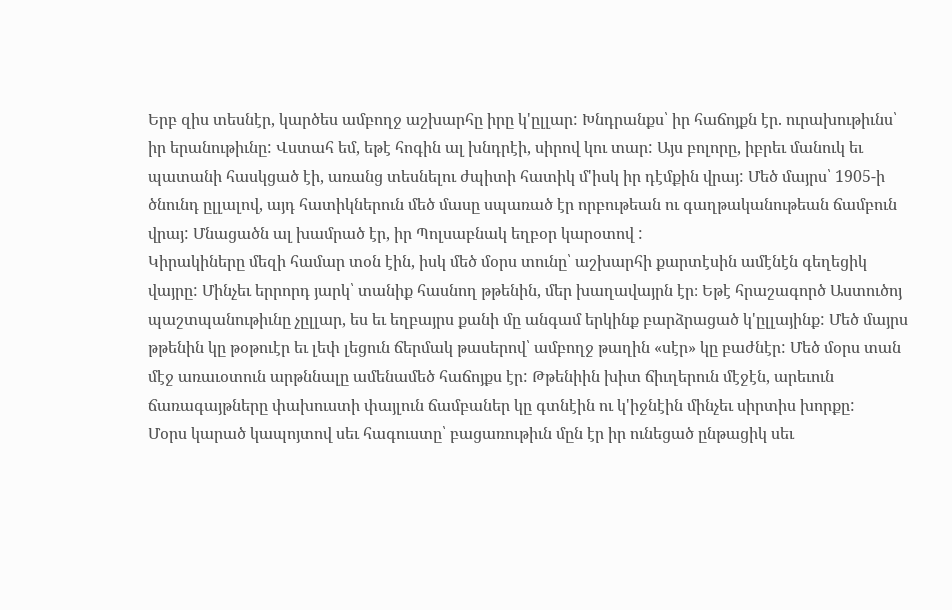Երբ զիս տեսնէր, կարծես ամբողջ աշխարհը իրը կ'ըլլար: Խնդրանքս՝ իր հաճոյքն էր. ուրախութիւնս՝ իր երանութիւնը: Վստահ եմ, եթէ հոգին ալ խնդրէի, սիրով կու տար: Այս բոլորը, իբրեւ մանուկ եւ պատանի հասկցած էի, առանց տեսնելու ժպիտի հատիկ մ'իսկ իր դէմքին վրայ: Մեծ մայրս՝ 1905-ի ծնունդ ըլլալով, այդ հատիկներուն մեծ մասը սպառած էր որբութեան ու գաղթականութեան ճամբուն վրայ: Մնացածն ալ խամրած էր, իր Պոլսաբնակ եղբօր կարօտով :
Կիրակիները մեզի համար տօն էին, իսկ մեծ մօրս տունը՝ աշխարհի քարտէսին ամէնէն գեղեցիկ վայրը: Մինչեւ երրորդ յարկ՝ տանիք հասնող թթենին, մեր խաղավայրն էր։ Եթէ հրաշագործ Աստուծոյ պաշտպանութիւնը չըլլար, ես եւ եղբայրս քանի մը անգամ երկինք բարձրացած կ'ըլլայինք: Մեծ մայրս թթենին կը թօթուէր եւ լեփ լեցուն ճերմակ թասերով՝ ամբողջ թաղին «սէր» կը բաժնէր: Մեծ մօրս տան մէջ առաւօտուն արթննալը ամենամեծ հաճոյքս էր: Թթենիին խիտ ճիւղերուն մէջէն, արեւուն ճառագայթները փախուստի փայլուն ճամբաներ կը գտնէին ու կ'իջնէին մինչեւ սիրտիս խորքը:
Մօրս կարած կապոյտով սեւ հագուստը՝ բացառութիւն մըն էր իր ունեցած ընթացիկ սեւ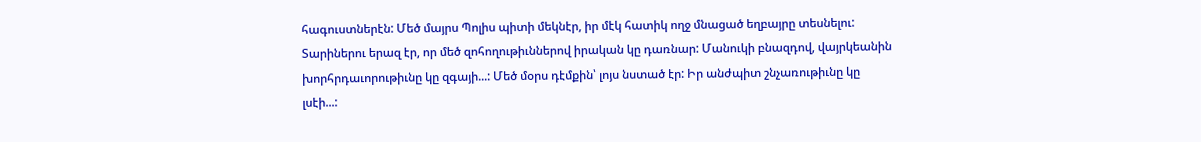հագուստներէն: Մեծ մայրս Պոլիս պիտի մեկնէր, իր մէկ հատիկ ողջ մնացած եղբայրը տեսնելու: Տարիներու երազ էր, որ մեծ զոհողութիւններով իրական կը դառնար: Մանուկի բնազդով, վայրկեանին խորհրդաւորութիւնը կը զգայի...: Մեծ մօրս դէմքին՝ լոյս նստած էր: Իր անժպիտ շնչառութիւնը կը լսէի...: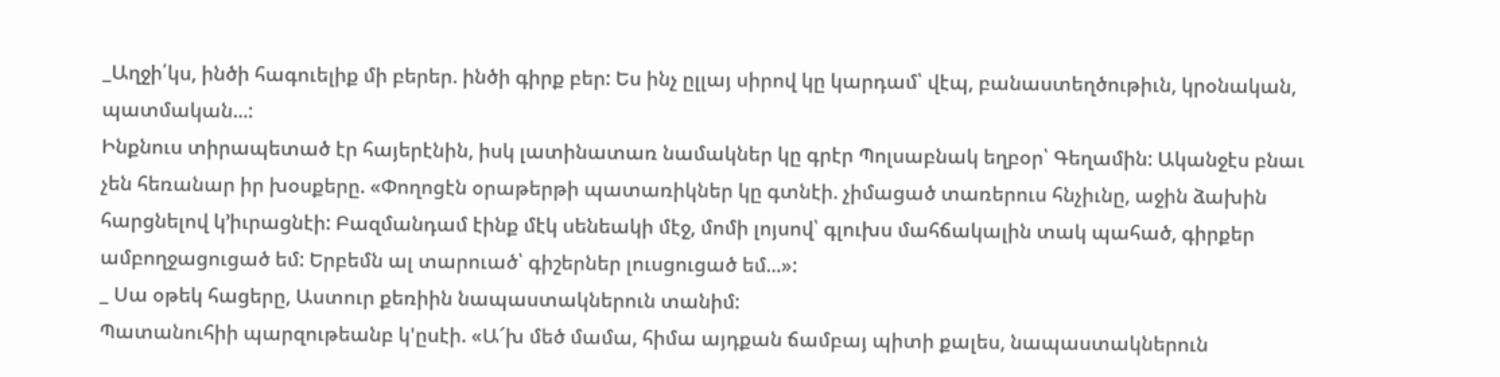_Աղջի՛կս, ինծի հագուելիք մի բերեր. ինծի գիրք բեր: Ես ինչ ըլլայ սիրով կը կարդամ՝ վէպ, բանաստեղծութիւն, կրօնական, պատմական...:
Ինքնուս տիրապետած էր հայերէնին, իսկ լատինատառ նամակներ կը գրէր Պոլսաբնակ եղբօր՝ Գեղամին: Ականջէս բնաւ չեն հեռանար իր խօսքերը. «Փողոցէն օրաթերթի պատառիկներ կը գտնէի. չիմացած տառերուս հնչիւնը, աջին ձախին հարցնելով կ՚իւրացնէի: Բազմանդամ էինք մէկ սենեակի մէջ, մոմի լոյսով՝ գլուխս մահճակալին տակ պահած, գիրքեր ամբողջացուցած եմ: Երբեմն ալ տարուած՝ գիշերներ լուսցուցած եմ...»:
_ Սա օթեկ հացերը, Աստուր քեռիին նապաստակներուն տանիմ:
Պատանուհիի պարզութեանբ կ'ըսէի. «Ա՜խ մեծ մամա, հիմա այդքան ճամբայ պիտի քալես, նապաստակներուն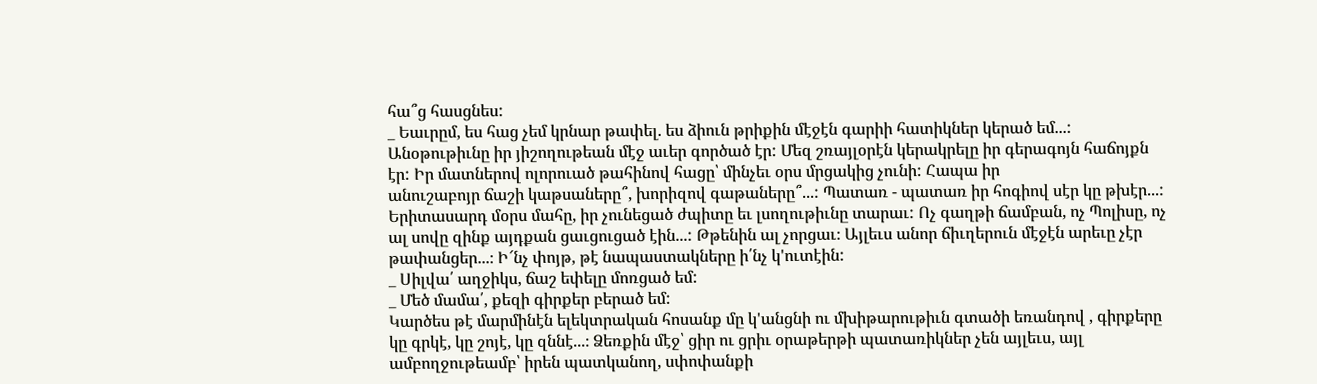հա՞ց հասցնես:
_ Եաւրըմ, ես հաց չեմ կրնար թափել. ես ձիուն թրիքին մէջէն գարիի հատիկներ կերած եմ...: Անօթութիւնը իր յիշողութեան մէջ աւեր գործած էր: Մեզ շռայլօրէն կերակրելը իր գերագոյն հաճոյքն էր: Իր մատներով ոլորուած թահինով հացը՝ մինչեւ օրս մրցակից չունի: Հապա իր
անուշաբոյր ճաշի կաթսաները՞, խորիզով գաթաները՞...: Պատառ - պատառ իր հոգիով սէր կը թխէր...:
Երիտասարդ մօրս մահը, իր չունեցած ժպիտը եւ լսողութիւնը տարաւ: Ոչ գաղթի ճամբան, ոչ Պոլիսը, ոչ ալ սովը զինք այդքան ցաւցուցած էին...: Թթենին ալ չորցաւ։ Այլեւս անոր ճիւղերուն մէջէն արեւը չէր թափանցեր...։ Ի՜նչ փոյթ, թէ նապաստակները ի՛նչ կ'ուտէին:
_ Սիլվա՛ աղջիկս, ճաշ եփելը մոռցած եմ:
_ Մեծ մամա՛, քեզի գիրքեր բերած եմ:
Կարծես թէ մարմինէն ելեկտրական հոսանք մը կ'անցնի ու մխիթարութիւն գտածի եռանդով , գիրքերը կը գրկէ, կը շոյէ, կը զննէ...։ Ձեռքին մէջ՝ ցիր ու ցրիւ օրաթերթի պատառիկներ չեն այլեւս, այլ ամբողջութեամբ՝ իրեն պատկանող, սփոփանքի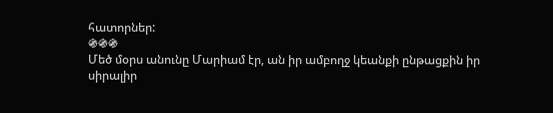հատորներ:
֍֍֍
Մեծ մօրս անունը Մարիամ էր, ան իր ամբողջ կեանքի ընթացքին իր սիրալիր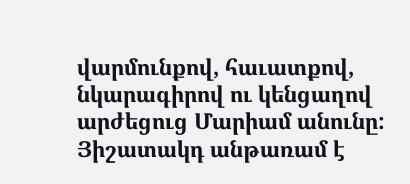վարմունքով, հաւատքով, նկարագիրով ու կենցաղով արժեցուց Մարիամ անունը: Յիշատակդ անթառամ է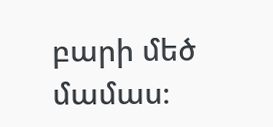բարի մեծ մամաս։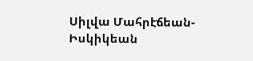Սիլվա Մահրէճեան-Իսկիկեան